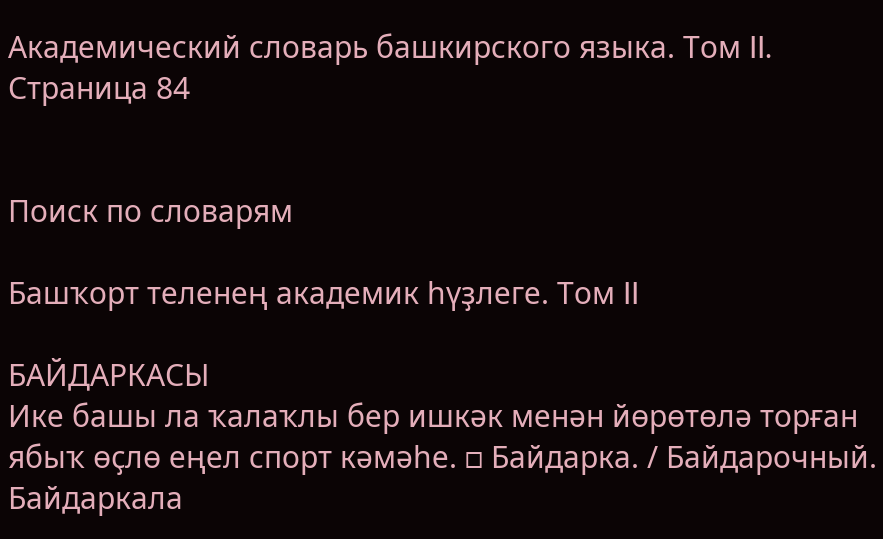Академический словарь башкирского языка. Том II. Страница 84


Поиск по словарям

Башҡорт теленең академик һүҙлеге. Том II

БАЙДАРКАСЫ
Ике башы ла ҡалаҡлы бер ишкәк менән йөрөтөлә торған ябыҡ өҫлө еңел спорт кәмәһе. □ Байдарка. / Байдарочный. Байдаркала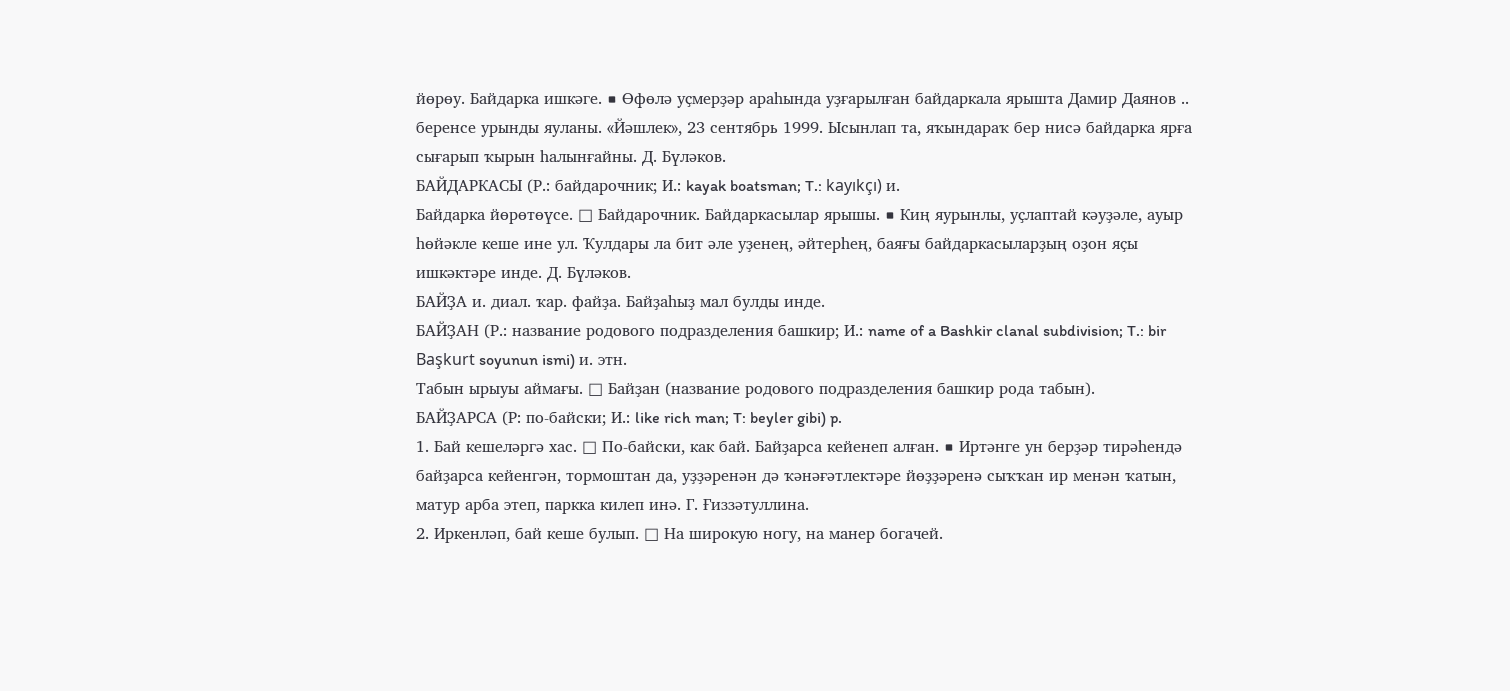йөрөу. Байдарка ишкәге. ■ Өфөлә уҫмерҙәр араһында уҙғарылған байдаркала ярышта Дамир Даянов .. беренсе урынды яуланы. «Йәшлек», 23 сентябрь 1999. Ысынлап та, яҡындараҡ бер нисә байдарка ярға сығарып ҡырын һалынғайны. Д. Бүләков.
БАЙДАРКАСЫ (Р.: байдарочник; И.: kayak boatsman; T.: kayıkçı) и.
Байдарка йөрөтөүсе. □ Байдарочник. Байдаркасылар ярышы. ■ Киң яурынлы, уҫлаптай кәуҙәле, ауыр һөйәкле кеше ине ул. Ҡулдары ла бит әле уҙенең, әйтерһең, баяғы байдаркасыларҙың оҙон яҫы ишкәктәре инде. Д. Бүләков.
БАЙҘА и. диал. ҡар. файҙа. Байҙаһыҙ мал булды инде.
БАЙҘАН (Р.: название родового подразделения башкир; И.: name of a Bashkir clanal subdivision; T.: bir Başkurt soyunun ismi) и. этн.
Табын ырыуы аймағы. □ Байҙан (название родового подразделения башкир рода табын).
БАЙҘАРСА (Р: по-байски; И.: like rich man; T: beyler gibi) p.
1. Бай кешеләргә хас. □ По-байски, как бай. Байҙарса кейенеп алған. ■ Иртәнге ун берҙәр тирәһендә байҙарса кейенгән, тормоштан да, уҙҙәренән дә ҡәнәғәтлектәре йөҙҙәренә сыҡҡан ир менән ҡатын, матур арба этеп, паркка килеп инә. Г. Ғиззәтуллина.
2. Иркенләп, бай кеше булып. □ На широкую ногу, на манер богачей.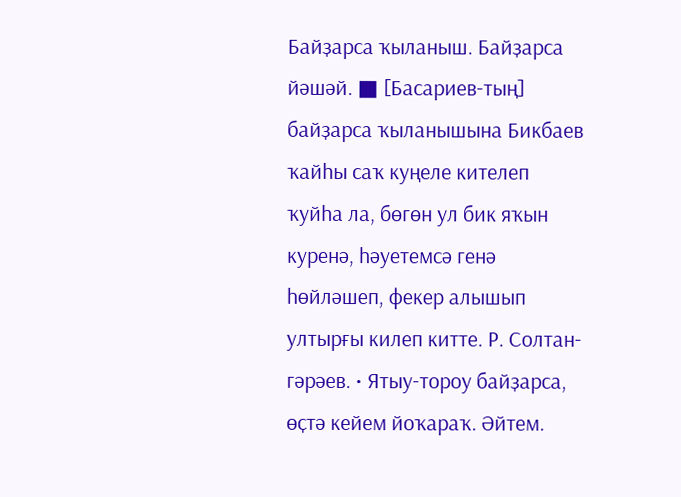Байҙарса ҡыланыш. Байҙарса йәшәй. ■ [Басариев-тың] байҙарса ҡыланышына Бикбаев ҡайһы саҡ куңеле кителеп ҡуйһа ла, бөгөн ул бик яҡын куренә, һәуетемсә генә һөйләшеп, фекер алышып ултырғы килеп китте. Р. Солтан-гәрәев. • Ятыу-тороу байҙарса, өҫтә кейем йоҡараҡ. Әйтем.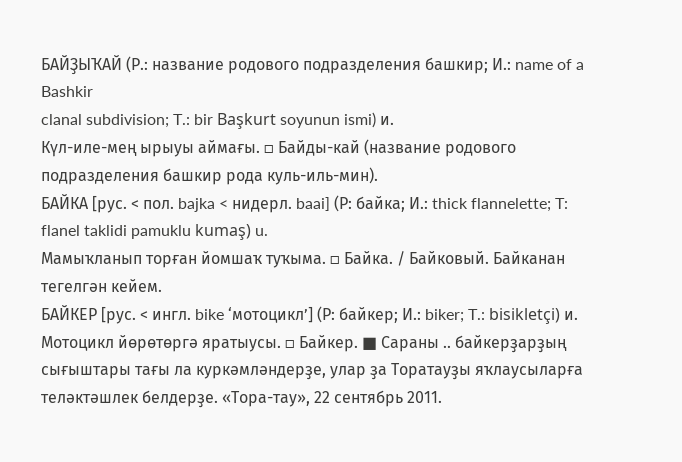БАЙҘЫҠАЙ (Р.: название родового подразделения башкир; И.: name of a Bashkir
clanal subdivision; T.: bir Başkurt soyunun ismi) и.
Күл-иле-мең ырыуы аймағы. □ Байды-кай (название родового подразделения башкир рода куль-иль-мин).
БАЙКА [рус. < пол. bajka < нидерл. baai] (Р: байка; И.: thick flannelette; T: flanel taklidi pamuklu kumaş) u.
Мамыҡланып торған йомшаҡ туҡыма. □ Байка. / Байковый. Байканан тегелгән кейем.
БАЙКЕР [рус. < ингл. bike ‘мотоцикл’] (Р: байкер; И.: biker; T.: bisikletçi) и.
Мотоцикл йөрөтөргә яратыусы. □ Байкер. ■ Сараны .. байкерҙарҙың сығыштары тағы ла куркәмләндерҙе, улар ҙа Торатауҙы яҡлаусыларға теләктәшлек белдерҙе. «Тора-тау», 22 сентябрь 2011.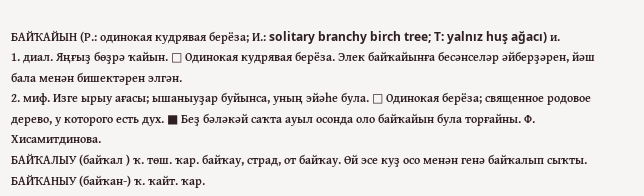БАЙҠАЙЫН (Р.: одинокая кудрявая берёза; И.: solitary branchy birch tree; T: yalnız huş ağacı) и.
1. диал. Яңғыҙ бөҙрә ҡайын. □ Одинокая кудрявая берёза. Элек байҡайынға бесәнселәр әйберҙәрен, йәш бала менән бишектәрен элгән.
2. миф. Изге ырыу ағасы; ышаныуҙар буйынса, уның эйәһе була. □ Одинокая берёза; священное родовое дерево, у которого есть дух. ■ Беҙ бәләкәй саҡта ауыл осонда оло байҡайын була торғайны. Ф. Хисамитдинова.
БАЙҠАЛЫУ (байҡал ) ҡ. төш. ҡар. байҡау, страд, от байҡау. Өй эсе куҙ осо менән генә байҡалып сыҡты.
БАЙҠАНЫУ (байҡан-) ҡ. ҡайт. ҡар.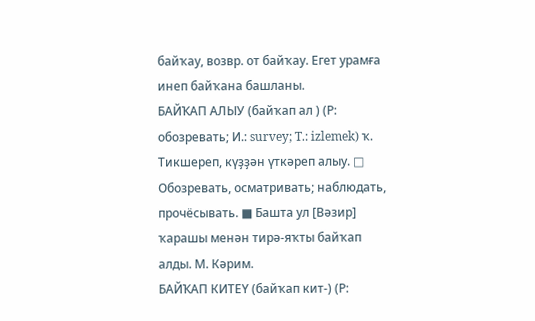байҡау, возвр. от байҡау. Егет урамға инеп байҡана башланы.
БАЙҠАП АЛЫУ (байҡап ал ) (Р: обозревать; И.: survey; T.: izlemek) ҡ.
Тикшереп, күҙҙән үткәреп алыу. □ Обозревать, осматривать; наблюдать, прочёсывать. ■ Башта ул [Вәзир] ҡарашы менән тирә-яҡты байҡап алды. М. Кәрим.
БАЙҠАП КИТЕҮ (байҡап кит-) (Р: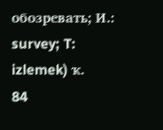обозревать; И.: survey; T: izlemek) ҡ.
84